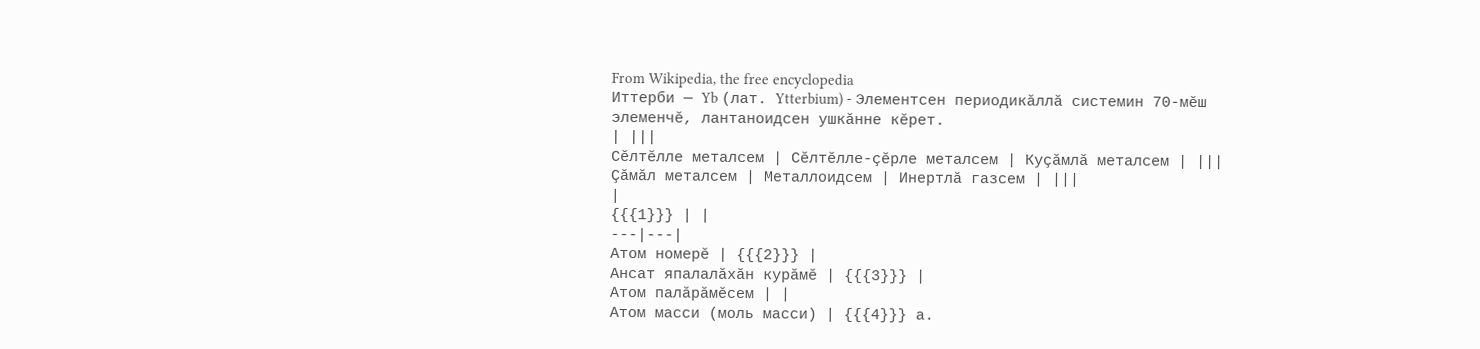From Wikipedia, the free encyclopedia
Иттерби — Yb (лат. Ytterbium) - Элементсен периодикăллă системин 70-мĕш элеменчĕ, лантаноидсен ушкăнне кĕрет.
| |||
Сĕлтĕлле металсем | Сĕлтĕлле-çĕрле металсем | Куçăмлă металсем | |||
Çăмăл металсем | Металлоидсем | Инертлă газсем | |||
|
{{{1}}} | |
---|---|
Атом номерĕ | {{{2}}} |
Ансат япалалăхăн курăмĕ | {{{3}}} |
Атом палăрăмĕсем | |
Атом масси (моль масси) | {{{4}}} а.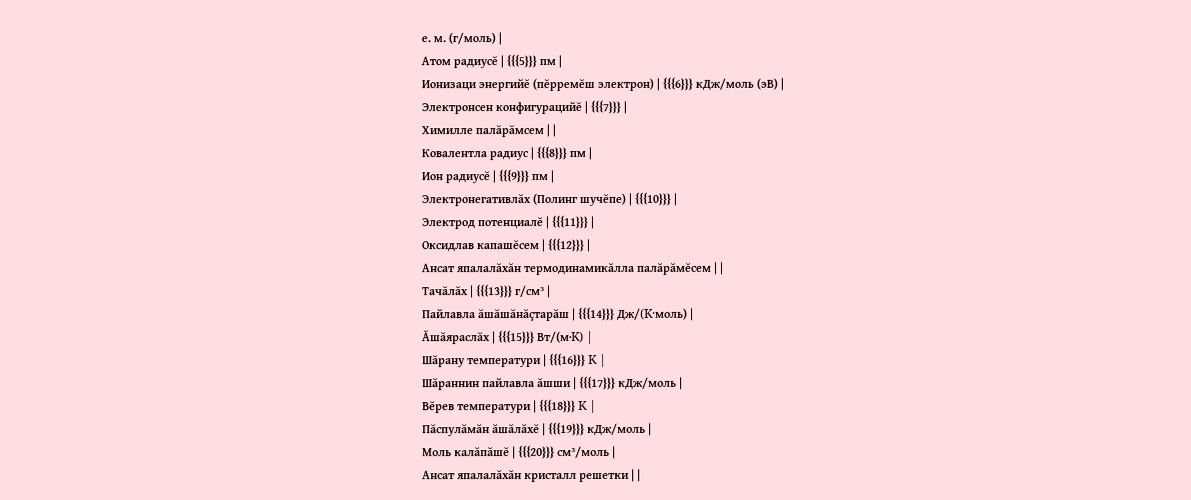е. м. (г/моль) |
Атом радиусĕ | {{{5}}} пм |
Ионизаци энергийĕ (пĕрремĕш электрон) | {{{6}}} кДж/моль (эВ) |
Электронсен конфигурацийĕ | {{{7}}} |
Химилле палăрăмсем | |
Ковалентла радиус | {{{8}}} пм |
Ион радиусĕ | {{{9}}} пм |
Электронегативлăх (Полинг шучĕпе) | {{{10}}} |
Электрод потенциалĕ | {{{11}}} |
Оксидлав капашĕсем | {{{12}}} |
Ансат япалалăхăн термодинамикăлла палăрăмĕсем | |
Тачăлăх | {{{13}}} г/см³ |
Пайлавла ăшăшăнăçтарăш | {{{14}}} Дж/(K·моль) |
Ăшăяраслăх | {{{15}}} Вт/(м·K) |
Шăрану температури | {{{16}}} K |
Шăраннин пайлавла ăшши | {{{17}}} кДж/моль |
Вĕрев температури | {{{18}}} K |
Пăспулăмăн ăшăлăхĕ | {{{19}}} кДж/моль |
Моль калăпăшĕ | {{{20}}} см³/моль |
Ансат япалалăхăн кристалл решетки | |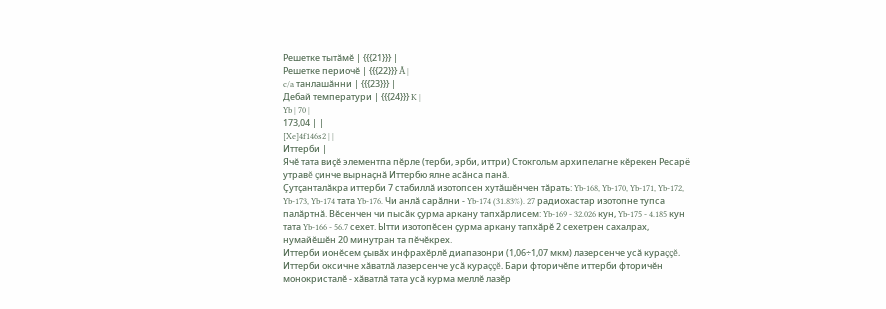Решетке тытăмĕ | {{{21}}} |
Решетке периочĕ | {{{22}}} Å |
c/a танлашăнни | {{{23}}} |
Дебай температури | {{{24}}} K |
Yb | 70 |
173,04 | |
[Xe]4f146s2 | |
Иттерби |
Ячĕ тата виçĕ элементпа пĕрле (терби, эрби, иттри) Стокгольм архипелагне кĕрекен Ресарё утравĕ çинче вырнаçнă Иттербю ялне асăнса панă.
Çутçанталăкра иттерби 7 стабиллă изотопсен хутăшĕнчен тăрать: Yb-168, Yb-170, Yb-171, Yb-172, Yb-173, Yb-174 тата Yb-176. Чи анлă сарăлни - Yb-174 (31.83%). 27 радиохастар изотопне тупса палăртнă. Вĕсенчен чи пысăк çурма аркану тапхăрлисем: Yb-169 - 32.026 кун, Yb-175 - 4.185 кун тата Yb-166 - 56.7 сехет. Ытти изотопĕсен çурма аркану тапхăрĕ 2 сехетрен сахалрах, нумайĕшĕн 20 минутран та пĕчĕкрех.
Иттерби ионĕсем çывăх инфрахĕрлĕ диапазонри (1,06÷1,07 мкм) лазерсенче усă кураççĕ. Иттерби оксичне хăватлă лазерсенче усă кураççĕ. Бари фторичĕпе иттерби фторичĕн монокристалĕ - хăватлă тата усă курма меллĕ лазĕр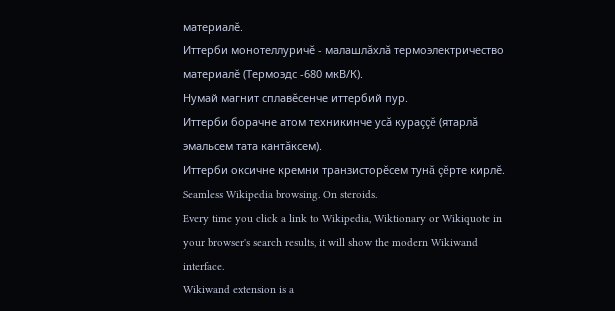материалĕ.
Иттерби монотеллуричĕ - малашлăхлă термоэлектричество материалĕ (Термоэдс -680 мкВ/К).
Нумай магнит сплавĕсенче иттербий пур.
Иттерби борачне атом техникинче усă кураççĕ (ятарлă эмальсем тата кантăксем).
Иттерби оксичне кремни транзисторĕсем тунă çĕрте кирлĕ.
Seamless Wikipedia browsing. On steroids.
Every time you click a link to Wikipedia, Wiktionary or Wikiquote in your browser's search results, it will show the modern Wikiwand interface.
Wikiwand extension is a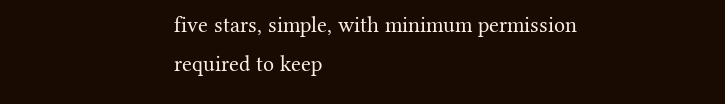five stars, simple, with minimum permission required to keep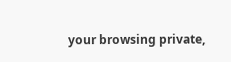your browsing private,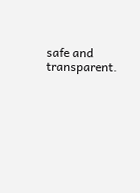safe and transparent.